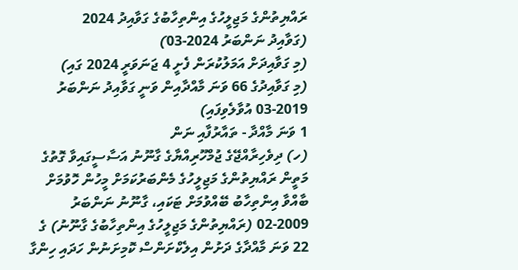ރައްޔިތުންގެ މަޖިލީހުގެ އިންތިހާބުގެ ގަވާއިދު 2024
(ގަވާއިދު ނަންބަރު 2024-03)
(މި ގަވާއިދަށް އަމަލުކުރަން ފެށީ 4 ޖަނަވަރީ 2024 ގައި)
(މި ގަވާއިދުގެ 66 ވަނަ މާއްދާއިން ވަނީ ގަވާއިދު ނަންބަރު 2019-03 އުވާލެވިފައި)
1 ވަނަ މާއްދާ - ތައާރުފާއި ނަން
(ހ) ދިވެހިރާއްޖޭގެ ޖުމްހޫރިއްޔާގެ ގާނޫނު އަސާސީގައިވާ ގޮތުގެ މަތީން ރައްޔިތުންގެ މަޖިލީހުގެ މެންބަރުކަމަށް މީހުން ހޮވުމަށް ބާއްވާ އިންތިހާބު ބޭއްވުމަށް ޓަކައި، ގާނޫނު ނަންބަރު 2009-02 (ރައްޔިތުންގެ މަޖިލީހުގެ އިންތިހާބުގެ ގާނޫނު) ގެ 22 ވަނަ މާއްދާގެ ދަށުން އިލެކްށަންސް ކޮމިށަނުން ހަދައި ހިންގާ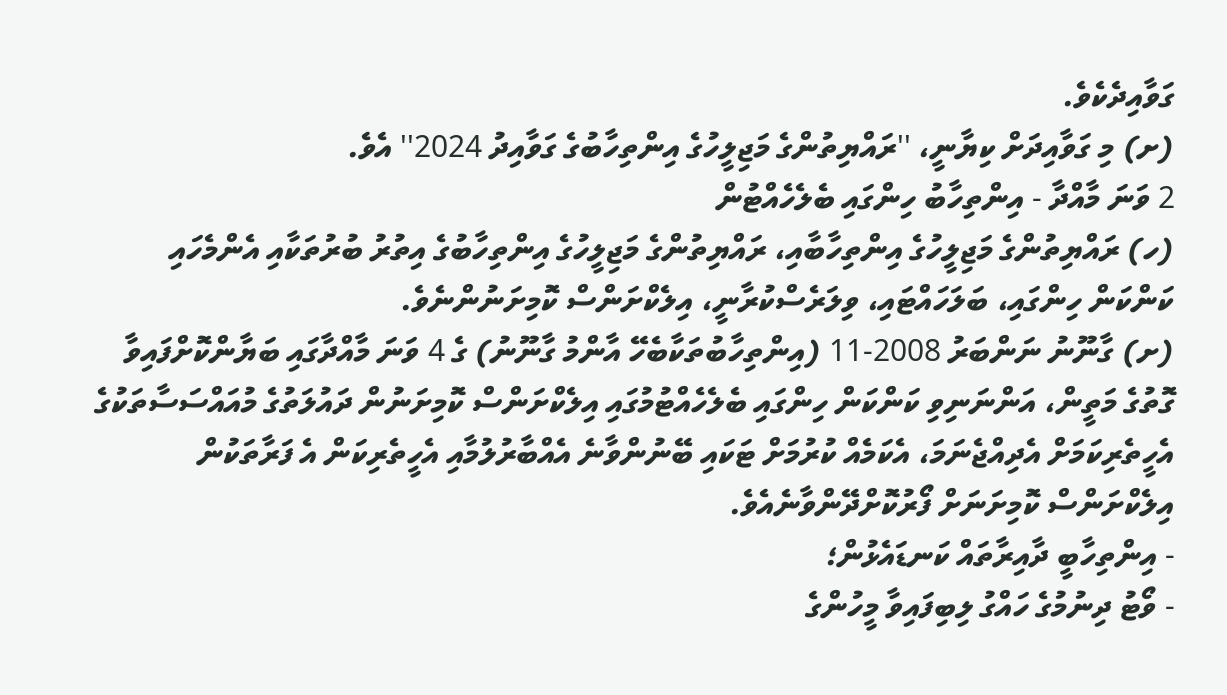ގަވާއިދެކެވެ.
(ށ) މި ގަވާއިދަށް ކިޔާނީ، ''ރައްޔިތުންގެ މަޖިލީހުގެ އިންތިހާބުގެ ގަވާއިދު 2024'' އެވެ.
2 ވަނަ މާއްދާ - އިންތިހާބު ހިންގައި ބެލެހެއްޓުން
(ހ) ރައްޔިތުންގެ މަޖިލީހުގެ އިންތިހާބާއި، ރައްޔިތުންގެ މަޖިލީހުގެ އިންތިހާބުގެ އިތުރު ބުރުތަކާއި އެންމެހައި ކަންކަން ހިންގައި، ބަލަހައްޓައި، ވިލަރެސްކުރާނީ، އިލެކްށަންސް ކޮމިށަނުންނެވެ.
(ށ) ގާނޫނު ނަންބަރު 2008-11 (އިންތިހާބުތަކާބެހޭ އާންމު ގާނޫނު) ގެ 4 ވަނަ މާއްދާގައި ބަޔާންކޮށްފައިވާ ގޮތުގެ މަތީން، އަންނަނިވި ކަންކަން ހިންގައި ބެލެހެއްޓުމުގައި އިލެކްށަންސް ކޮމިށަނުން ދައުލަތުގެ މުއައްސަސާތަކުގެ އެހީތެރިކަމަށް އެދިއްޖެނަމަ، އެކަމެއް ކުރުމަށް ޓަކައި ބޭނުންވާނެ އެއްބާރުލުމާއި އެހީތެރިކަން އެ ފަރާތަކުން އިލެކްށަންސް ކޮމިށަނަށް ފޯރުކޮށްދޭންވާނެއެވެ.
- އިންތިހާބީ ދާއިރާތައް ކަނޑައެޅުން؛
- ވޯޓު ދިނުމުގެ ހައްގު ލިބިފައިވާ މީހުންގެ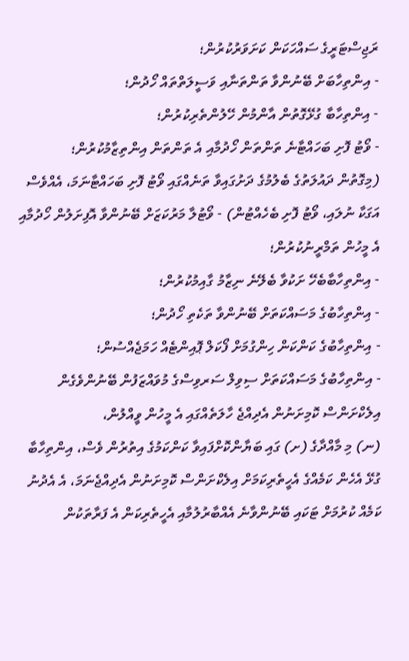ރަޖިސްޓަރީގެ ސައްހަކަން ކަށަވަރުކުރުން؛
- އިންތިހާބަށް ބޭނުންވާ ތަންތަނާއި ވަސީލަތްތައް ހޯދުން؛
- އިންތިހާބާ ގުޅޭގޮތުން އާންމުން ހޭލުންތެރިކުރުން؛
- ވޯޓު ފޮށި ބަހައްޓާނެ ތަންތަން ހޯދުމާއި އެ ތަންތަން އިންތިޒާމުކުރުން؛
(މިގޮތުން ދައުލަތުގެ ބެލުމުގެ ދަށުގައިވާ ތަނެއްގައި ވޯޓު ފޮށި ބަހައްޓާނަމަ، އެއްވެސް އަގަކާ ނުލައި، ވޯޓު ފޮށި ބެހެއްޓުން) - ވޯޓުލާ މަރުކަޒަށް ބޭނުންވާ އޮފިށަލުން ހޯދުމާއި އެ މީހުން ތަމްރީނުކުރުން؛
- އިންތިހާބާބެހޭ ށަކުވާ ބެލޭނެ ނިޒާމު ގާއިމުކުރުން؛
- އިންތިހާބުގެ މަސައްކަތަށް ބޭނުންވާ ތަކެތި ހޯދުން؛
- އިންތިހާބުގެ ކަންކަން ހިންގުމަށް ފޯކަލް ޕޮއިންޓެއް ހަމަޖެއްސުން؛
- އިންތިހާބުގެ މަސައްކަތަށް ސިވިލް ސަރވިސްގެ މުވައްޒަފުން ބޭނުންވެގެން އިލެކްށަންސް ކޮމިށަނުން އެދިއްޖެ ހާލަތެއްގައި އެ މީހުން ވީއްލުން،
(ނ) މި މާއްދާގެ (ށ) ގައި ބަޔާންކޮށްފައިވާ ކަންކަމުގެ އިތުރުން ވެސް، އިންތިހާބާ ގުޅޭ އެހެން ކަމެއްގެ އެހީތެރިކަމަށް އިލެކްށަންސް ކޮމިށަނުން އެދިއްޖެނަމަ، އެ އެދުނު ކަމެއް ކުރުމަށް ޓަކައި ބޭނުންވާނެ އެއްބާރުލުމާއި އެހީތެރިކަން އެ ފަރާތަކުން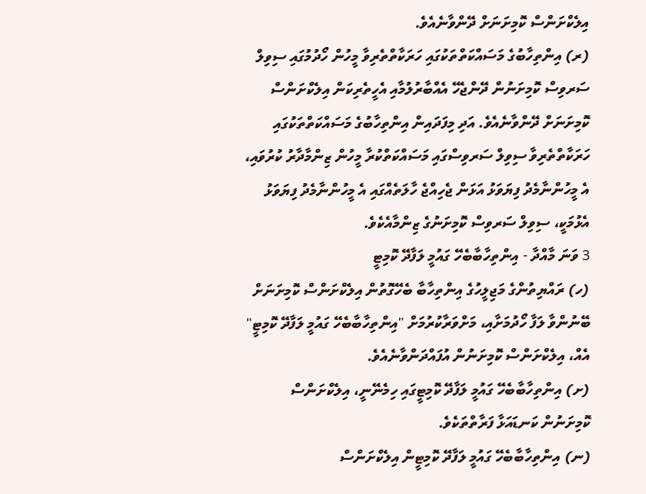އިލެކްށަންސް ކޮމިށަނަށް ދޭންވާނެއެވެ.
(ރ) އިންތިހާބުގެ މަސައްކަތްތަކުގައި ހަރަކާތްތެރިވާ މީހުން ހޯދުމުގައި ސިވިލް ސަރވިސް ކޮމިށަނުން ދޭންޖެހޭ އެއްބާރުލުމާއި އެހީތެރިކަން އިލެކްށަންސް ކޮމިށަނަށް ދޭންވާނެއެވެ. އަދި މިފަދައިން އިންތިހާބުގެ މަސައްކަތްތަކުގައި ހަރަކާތްތެރިވާ ސިވިލް ސަރވިސްގައި މަސައްކަތްކުރާ މީހުން ޒިންމާދާރު ކުރުވައި، އެ މީހުންނާމެދު ފިޔަވަޅު އަޅަން ޖެހިއްޖެ ހާލަތެއްގައި އެ މީހުންނާމެދު ފިޔަވަޅު އެޅުމަކީ، ސިވިލް ސަރވިސް ކޮމިށަނުގެ ޒިންމާއެކެވެ.
3 ވަނަ މާއްދާ - އިންތިހާބާބެހޭ ގައުމީ ލަފާދޭ ކޮމިޓީ
(ހ) ރައްޔިތުންގެ މަޖިލީހުގެ އިންތިހާބާ ބެހޭގޮތުން އިލެކްށަންސް ކޮމިށަނަށް ބޭނުންވާ ލަފާ ހޯދުމަށާއި، މަށްވަރާކުރުމަށް "އިންތިހާބާބެހޭ ގައުމީ ލަފާދޭ ކޮމިޓީ" އެއް، އިލެކްށަންސް ކޮމިށަނުން އުފައްދަންވާނެއެވެ.
(ށ) އިންތިހާބާބެހޭ ގައުމީ ލަފާދޭ ކޮމިޓީގައި ހިމެނޭނީ، އިލެކްށަންސް ކޮމިށަނުން ކަނޑައަޅާ ފަރާތްތަކެވެ.
(ނ) އިންތިހާބާބެހޭ ގައުމީ ލަފާދޭ ކޮމިޓީން އިލެކްށަންސް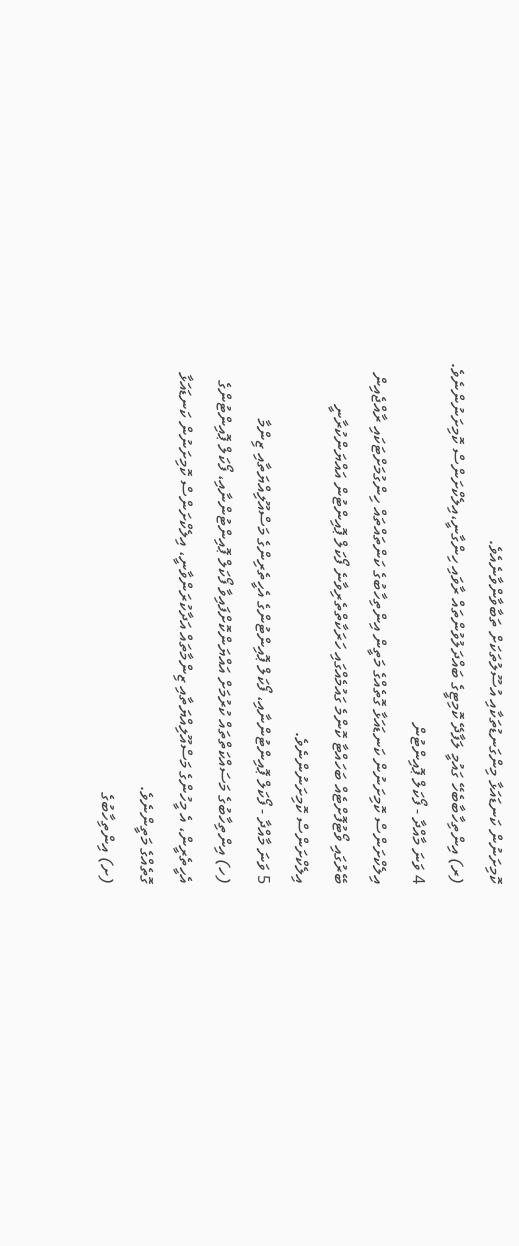ކޮމިށަނުން ކަނޑައަޅާ މިންގަނޑުތަކާއި އުސޫލުތަކަށް ތަބާވާންވާނެއެވެ.
(ރ) އިންތިހާބާބެހޭ ގައުމީ ލަފާދޭ ކޮމިޓީގެ ބައްދަލުވުންތައް ރާވައި ހިންގާނީ،އިލެކްށަންސް ކޮމިށަނުންނެވެ.
4 ވަނަ މާއްދާ - ފޯކަލް ޕޮއިންޓުން
އިލެކްށަންސް ކޮމިށަނުން ކަނޑައަޅާ ގޮތެއްގެ މަތީން އިންތިހާބުގެ ކަންތައްތައް ހިންގުމަށްޓަކައި ރާއްޖެއިން ބޭރުގައި ވޯޓުފޮށްޓެއް ބަހައްޓާ ކޮންމެ ގައުމެއްގައި ހަރަކާތްތެރިވާނެ ފޯކަލް ޕޮއިންޓުން އައްޔަންކުރާނީ އިލެކްށަންސް ކޮމިށަނުންނެވެ.
5 ވަނަ މާއްދާ - ފޯކަލް ޕޮއިންޓުންނާއި، ފޯކަލް ޕޮއިންޓުންގެ އެހީތެރިންގެ މަސްއޫލިއްޔަތާއި ޒިންމާ
(ހ) އިންތިހާބުގެ މަސައްކަތްތައް ކުރުމަށް އައްޔަންކޮށްފައިވާ ފޯކަލް ޕޮއިންޓުންނާއި، ފޯކަލް ޕޮއިންޓުންގެ އެހީތެރީން، އެ މީހުންގެ މަސްއޫލިއްޔަތާއި ޒިންމާތައް އަދާކުރަންވާނީ، އިލެކްށަންސް ކޮމިށަނުން ކަނޑައަޅާ ގޮތެއްގެ މަތީންނެވެ.
(ށ) އިންތިހާބުގެ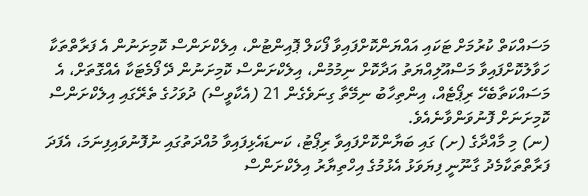މަސައްކަތް ކުރުމަށް ޓަކައި އައްޔަންކޮށްފައިވާ ފޯކަލް ޕޮއިންޓުން، އިލެކްށަންސް ކޮމިށަނުން އެ ފަރާތްތަކާ ހަވާލުކޮށްފައިވާ މަސްއޫލިއްޔަތު އަދާކޮށް ނިމުމުން، އިލެކްށަންސް ކޮމިށަނުން ދޭ ފޯމެޓަކާ އެއްގޮތަށް، އެ މަސައްކަތާބެހޭ ރިޕޯޓެއް، އިންތިހާބު ނިމޭތާ ގިނަވެގެން 21 (އެކާވީސް) ދުވަހުގެ ތެރޭގައި އިލެކްށަންސް ކޮމިށަނަށް ފޮނުވަންވާނެއެވެ.
(ނ) މި މާއްދާގެ (ށ) ގައި ބަޔާންކޮށްފައިވާ ރިޕޯޓު، ކަނޑައެޅިފައިވާ މުއްދަތުގައި ނުފޮނުވައިފިނަމަ، އެފަދަ ފަރާތްތަކާމެދު ގާނޫނީ ފިޔަވަޅު އެޅުމުގެ އިހްތިޔާރު އިލެކްށަންސް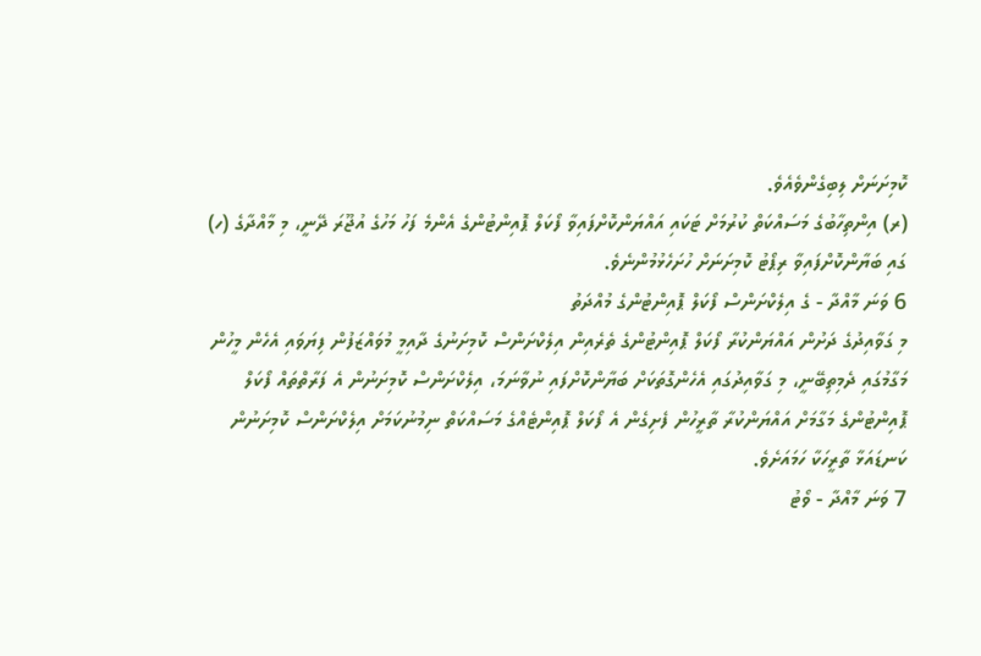ކޮމިށަނަށް ލިބިގެންވެއެވެ.
(ރ) އިންތިހާބުގެ މަސައްކަތް ކުރުމަށް ޓަކައި އައްޔަންކޮށްފައިވާ ފޯކަލް ޕޮއިންޓުންގެ އެންމެ ފަހު މަހުގެ އުޖޫރަ ދޭނީ، މި މާއްދާގެ (ހ) ގައި ބަޔާންކޮށްފައިވާ ރިޕޯޓު ކޮމިށަނަށް ހުށަހެޅުމުންނެވެ.
6 ވަނަ މާއްދާ - ގެ އިލެކްށަންސް ފޯކަލް ޕޮއިންޓުންގެ މުއްދަތު
މި ގަވާއިދުގެ ދަށުން އައްޔަންކުރާ ފޯކަލް ޕޮއިންޓުންގެ ތެރެއިން އިލެކްށަންސް ކޮމިށަނުގެ ދާއިމީ މުވައްޒަފުން ފިޔަވައި އެހެން މީހުން މަގާމުގައި ދެމިތިބޭނީ، މި ގަވާއިދުގައި އެހެންގޮތަކަށް ބަޔާންކޮށްފައި ނުވާނަމަ، އިލެކްށަންސް ކޮމިށަނުން އެ ފަރާތްތައް ފޯކަލް ޕޮއިންޓުންގެ މަގާމަށް އައްޔަންކުރާ ތާރީހުން ފެށިގެން އެ ފޯކަލް ޕޮއިންޓެއްގެ މަސައްކަތް ނިމުނުކަމަށް އިލެކްށަންސް ކޮމިށަނުން ކަނޑައަޅާ ތާރީހަކާ ހަމައަށެވެ.
7 ވަނަ މާއްދާ - ވޯޓު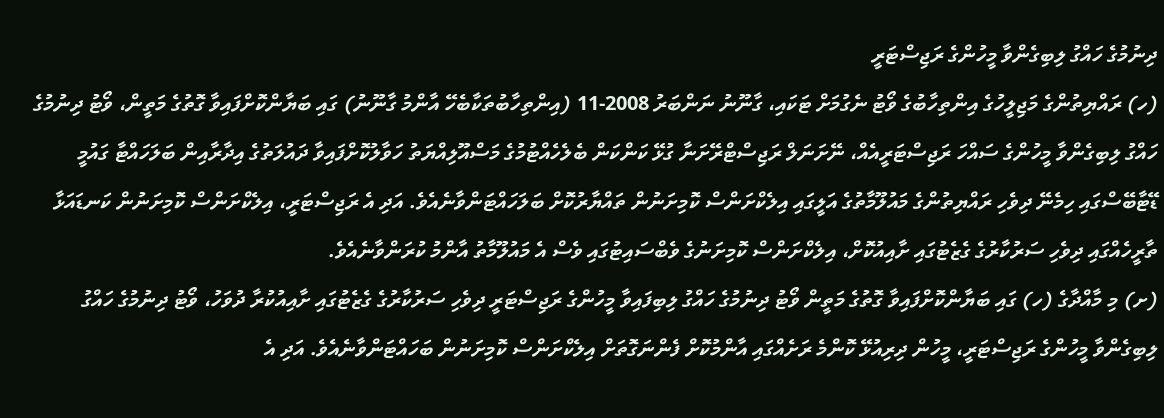ދިނުމުގެ ހައްގު ލިބިގެންވާ މީހުންގެ ރަޖިސްޓަރީ
(ހ) ރައްޔިތުންގެ މަޖިލީހުގެ އިންތިހާބުގެ ވޯޓު ނެގުމަށް ޓަކައި، ގާނޫނު ނަންބަރު 2008-11 (އިންތިހާބުތަކާބެހޭ އާންމު ގާނޫނު) ގައި ބަޔާންކޮށްފައިވާ ގޮތުގެ މަތީން، ވޯޓު ދިނުމުގެ ހައްގު ލިބިގެންވާ މީހުންގެ ސައްހަ ރަޖިސްޓަރީއެއް، ނޭށަނަލް ރަޖިސްޓްރޭށަނާ ގުޅޭ ކަންކަން ބެލެހެއްޓުމުގެ މަސްއޫލިއްޔަތު ހަވާލުކޮށްފައިވާ ދައުލަތުގެ އިދާރާއިން ބަލަހައްޓާ ގައުމީ ޑޭޓާބޭސްގައި ހިމެނޭ ދިވެހި ރައްޔިތުންގެ މައުލޫމާތުގެ އަލީގައި އިލެކްށަންސް ކޮމިށަނުން ތައްޔާރުކޮށް ބަލަހައްޓަންވާނެއެވެ. އަދި އެ ރަޖިސްޓަރީ، އިލެކްށަންސް ކޮމިށަނުން ކަނޑައަޅާ ތާރީހެއްގައި ދިވެހި ސަރުކާރުގެ ގެޒެޓުގައި ށާއިއުކޮށް، އިލެކްށަންސް ކޮމިށަނުގެ ވެބްސައިޓުގައި ވެސް އެ މައުލޫމާތު އާންމު ކުރަންވާނެއެވެ.
(ށ) މި މާއްދާގެ (ހ) ގައި ބަޔާންކޮށްފައިވާ ގޮތުގެ މަތީން ވޯޓު ދިނުމުގެ ހައްގު ލިބިފައިވާ މީހުންގެ ރަޖިސްޓަރީ ދިވެހި ސަރުކާރުގެ ގެޒެޓުގައި ށާއިއުކުރާ ދުވަހު، ވޯޓު ދިނުމުގެ ހައްގު ލިބިގެންވާ މީހުންގެ ރަޖިސްޓަރީ، މީހުން ދިރިއުޅޭ ކޮންމެ ރަށެއްގައި އާންމުކޮށް ފެންނަގޮތަށް އިލެކްށަންސް ކޮމިށަނުން ބަހައްޓަންވާނެއެވެ. އަދި އެ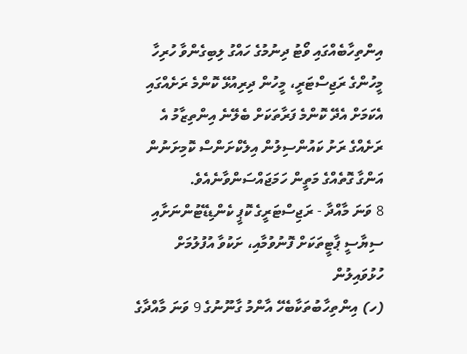އިންތިހާބެއްގައި ވޯޓު ދިނުމުގެ ހައްގު ލިބިގެންވާ ހުރިހާ މީހުންގެ ރަޖިސްޓަރީ، މީހުން ދިރިއުޅޭ ކޮންމެ ރަށެއްގައި އެކަމަށް އެދޭ ކޮންމެ ފަރާތަކަށް ބެލޭނެ އިންތިޒާމު އެ ރަށެއްގެ ރަށު ކައުންސިލުން އިލެކްށަންސް ކޮމިށަނުން އަންގާ ގޮތެއްގެ މަތީން ހަމަޖައްސަންވާނެއެވެ.
8 ވަނަ މާއްދާ - ރަޖިސްޓަރީގެ ކޮޕީ ކެންޑިޑޭޓުންނަށާއި ސިޔާސީ ޕާޓީތަކަށް ފޮނުވުމާއި، ށަކުވާ އުފުލުމަށް ހުޅުވައިލުން
(ހ) އިންތިހާބުތަކާބެހޭ އާންމު ގާނޫނުގެ 9 ވަނަ މާއްދާގެ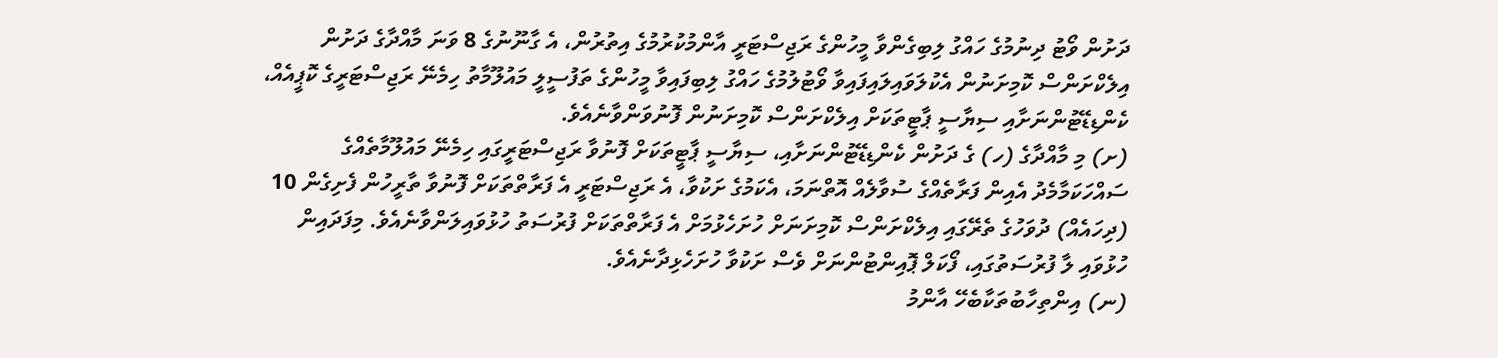ދަށުން ވޯޓު ދިނުމުގެ ހައްގު ލިބިގެންވާ މީހުންގެ ރަޖިސްޓަރީ އާންމުކުރުމުގެ އިތުރުން، އެ ގާނޫނުގެ 8 ވަނަ މާއްދާގެ ދަށުން އިލެކްށަންސް ކޮމިށަނުން އެކުލަވައިލައިފައިވާ ވޯޓުލުމުގެ ހައްގު ލިބިފައިވާ މީހުންގެ ތަފުސީލީ މައުލޫމާތު ހިމެނޭ ރަޖިސްޓަރީގެ ކޮޕީއެއް، ކެންޑިޑޭޓުންނަށާއި ސިޔާސީ ޕާޓީތަކަށް އިލެކްށަންސް ކޮމިށަނުން ފޮނުވަންވާނެއެވެ.
(ށ) މި މާއްދާގެ (ހ) ގެ ދަށުން ކެންޑިޑޭޓުންނަށާއި، ސިޔާސީ ޕާޓީތަކަށް ފޮނުވާ ރަޖިސްޓަރީގައި ހިމެނޭ މައުލޫމާތެއްގެ ސައްހަކަމާމެދު އެއިން ފަރާތެއްގެ ސުވާލެއް އޮތްނަމަ، އެކަމުގެ ށަކުވާ، އެ ރަޖިސްޓަރީ އެ ފަރާތްތަކަށް ފޮނުވާ ތާރީހުން ފެށިގެން 10 (ދިހައެއް) ދުވަހުގެ ތެރޭގައި އިލެކްށަންސް ކޮމިށަނަށް ހުށަހެޅުމަށް އެ ފަރާތްތަކަށް ފުރުސަތު ހުޅުވައިލަންވާނެއެވެ. މިފަދައިން ހުޅުވައި ލާ ފުރުސަތުގައި، ފޯކަލް ޕޮއިންޓުންނަށް ވެސް ށަކުވާ ހުށަހެޅިދާނެއެވެ.
(ނ) އިންތިހާބުތަކާބެހޭ އާންމު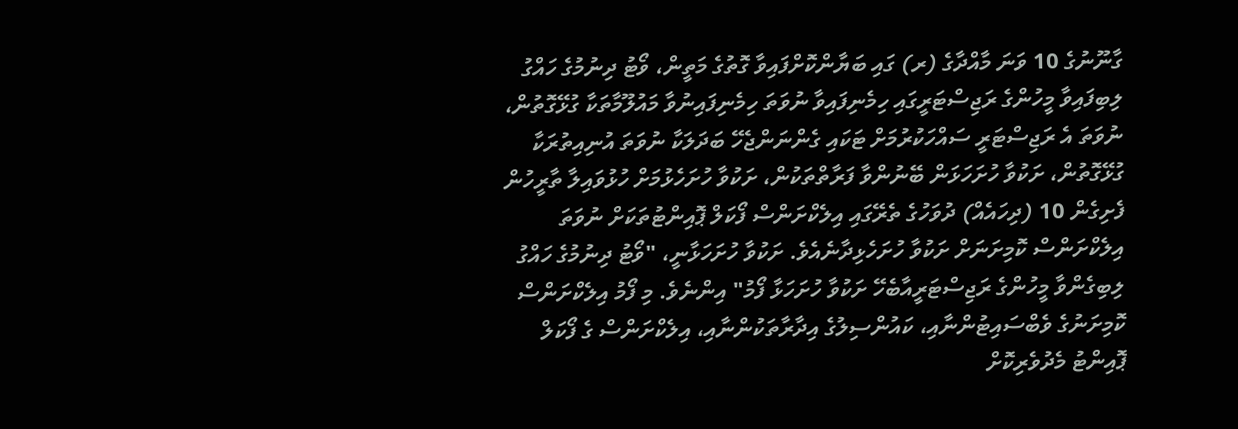ގާނޫނުގެ 10 ވަނަ މާއްދާގެ (ރ) ގައި ބަޔާންކޮށްފައިވާ ގޮތުގެ މަތީން، ވޯޓު ދިނުމުގެ ހައްގު ލިބިފައިވާ މީހުންގެ ރަޖިސްޓަރީގައި ހިމެނިފައިވާ ނުވަތަ ހިމެނިފައިނުވާ މައުލޫމާތަކާ ގުޅޭގޮތުން، ނުވަތަ އެ ރަޖިސްޓަރީ ސައްހަކުރުމަށް ޓަކައި ގެންނަންޖެހޭ ބަދަލަކާ ނުވަތަ އުނިއިތުރަކާ ގުޅޭގޮތުން، ށަކުވާ ހުށަހަޅަން ބޭނުންވާ ފަރާތްތަކުން، ށަކުވާ ހުށަހެޅުމަށް ހުޅުވައިލާ ތާރީހުން ފެށިގެން 10 (ދިހައެއް) ދުވަހުގެ ތެރޭގައި އިލެކްށަންސް ފޯކަލް ޕޮއިންޓުތަކަށް ނުވަތަ އިލެކްށަންސް ކޮމިށަނަށް ށަކުވާ ހުށަހެޅިދާނެއެވެ. ށަކުވާ ހުށަހަޅާނީ، "ވޯޓު ދިނުމުގެ ހައްގު ލިބިގެންވާ މީހުންގެ ރަޖިސްޓަރީއާބެހޭ ށަކުވާ ހުށަހަޅާ ފޯމު" އިންނެވެ. މި ފޯމު އިލެކްށަންސް ކޮމިށަނުގެ ވެބްސައިޓުންނާއި، ކައުންސިލުގެ އިދާރާތަކުންނާއި، އިލެކްށަންސް ގެ ފޯކަލް ޕޮއިންޓު މެދުވެރިކޮށް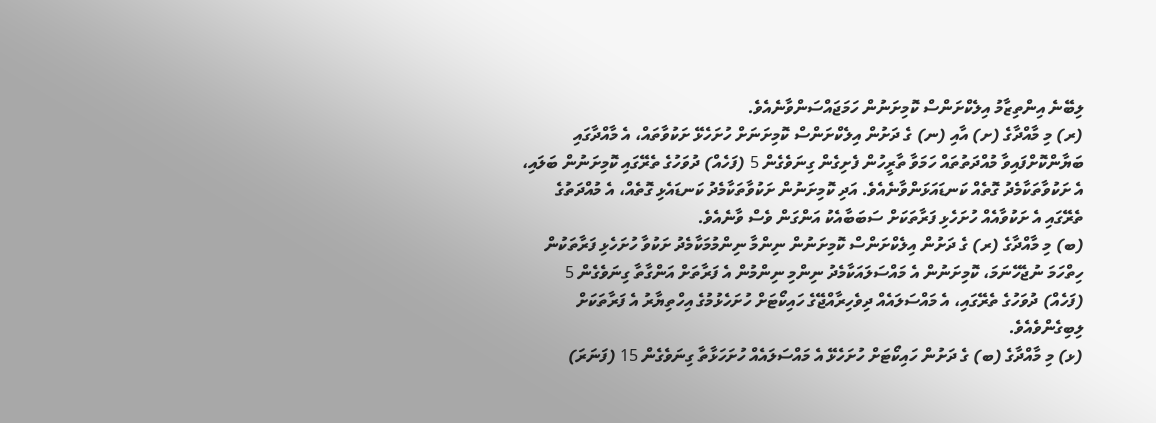ލިބޭނެ އިންތިޒާމު އިލެކްށަންސް ކޮމިށަނުން ހަމަޖައްސަންވާނެއެވެ.
(ރ) މި މާއްދާގެ (ށ) އާއި (ނ) ގެ ދަށުން އިލެކްށަންސް ކޮމިށަނަށް ހުށަހެޅޭ ށަކުވާތައް، އެ މާއްދާގައި ބަޔާންކޮށްފައިވާ މުއްދަތުތައް ހަމަވާ ތާރީހުން ފެށިގެން ގިނަވެގެން 5 (ފަހެއް) ދުވަހުގެ ތެރޭގައި ކޮމިށަނުން ބަލައި، އެ ށަކުވާތަކާމެދު ގޮތެއް ކަނޑައަޅަންވާނެއެވެ. އަދި ކޮމިށަނުން ށަކުވާތަކާމެދު ކަނޑައެޅި ގޮތެއް، އެ މުއްދަތުގެ ތެރޭގައި އެ ށަކުވާއެއް ހުށަހެޅި ފަރާތަކަށް ސަބަބާއެކު އަންގަން ވެސް ވާނެއެވެ.
(ބ) މި މާއްދާގެ (ރ) ގެ ދަށުން އިލެކްށަންސް ކޮމިށަނުން ނިންމާ ނިންމުމަކާމެދު ށަކުވާ ހުށަހެޅި ފަރާތަކުން ހިތްހަމަ ނުޖެހޭނަމަ، ކޮމިށަނުން އެ މައްސަލައަކާމެދު ނިންމި ނިންމުން އެ ފަރާތަށް އަންގާތާ ގިނަވެގެން 5 (ފަހެއް) ދުވަހުގެ ތެރޭގައި، އެ މައްސަލައެއް ދިވެހިރާއްޖޭގެ ހައިކޯޓަށް ހުށަހެޅުމުގެ އިހްތިޔާރު އެ ފަރާތަކަށް ލިބިގެންވެއެވެ.
(ޅ) މި މާއްދާގެ (ބ) ގެ ދަށުން ހައިކޯޓަށް ހުށަހެޅޭ އެ މައްސަލައެއް ހުށަހަޅާތާ ގިނަވެގެން 15 (ފަނަރަ)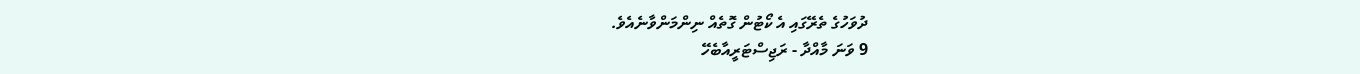ދުވަހުގެ ތެރޭގައި އެ ކޯޓުން ގޮތެއް ނިންމަންވާނެއެވެ.
9 ވަނަ މާއްދާ - ރަޖިސްޓަރީއާބެހޭ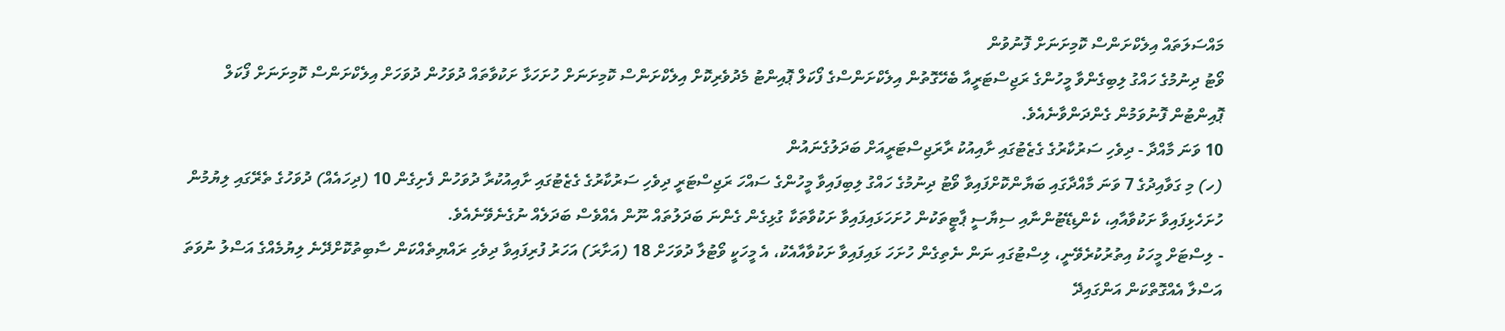މައްސަލަތައް އިލެކްށަންސް ކޮމިށަނަށް ފޮނުވުން
ވޯޓު ދިނުމުގެ ހައްގު ލިބިގެންވާ މީހުންގެ ރަޖިސްޓަރީއާ ބެހޭގޮތުން އިލެކްށަންސްގެ ފޯކަލް ޕޮއިންޓު މެދުވެރިކޮށް އިލެކްށަންސް ކޮމިށަނަށް ހުށަހަޅާ ށަކުވާތައް ދުވަހުން ދުވަހަށް އިލެކްށަންސް ކޮމިށަނަށް ފޯކަލް ޕޮއިންޓުން ފޮނުވަމުން ގެންދަންވާނެއެވެ.
10 ވަނަ މާއްދާ - ދިވެހި ސަރުކާރުގެ ގެޒެޓުގައި ށާއިއުކު ރާރަޖިސްޓަރީއަށް ބަދަލުގެނައުން
(ހ) މި ގަވާއިދުގެ 7 ވަނަ މާއްދާގައި ބަޔާންކޮށްފައިވާ ވޯޓު ދިނުމުގެ ހައްގު ލިބިފައިވާ މީހުންގެ ސައްހަ ރަޖިސްޓަރީ ދިވެހި ސަރުކާރުގެ ގެޒެޓުގައި ށާއިއުކުރާ ދުވަހުން ފެށިގެން 10 (ދިހައެއް) ދުވަހުގެ ތެރޭގައި ލިޔުމުން ހުށަހެޅިފައިވާ ށަކުވާއާއި، ކެންޑިޑޭޓުންނާއި ސިޔާސީ ޕާޓީތަކުން ހުށަހަޅައިފައިވާ ށަކުވާތަކާ ގުޅިގެން ގެންނަ ބަދަލުތައް ނޫން އެއްވެސް ބަދަލެއް ނުގެނެވޭނެއެވެ.
- ލިސްޓަށް މީހަކު އިތުރުކުރެވޭނީ، ލިސްޓުގައި ނަން ނެތިގެން ހުށަހަ ޅައިފައިވާ ށަކުވާއާއެކު، އެ މީހަކީ ވޯޓުލާ ދުވަހަށް 18 (އަށާރަ) އަހަރު ފުރިފައިވާ ދިވެހި ރައްޔިތެއްކަން ސާބިތުކޮށްދޭނެ ލިޔުމެއްގެ އަސްލު ނުވަތަ އަސްލާ އެއްގޮތްކަން އަންގައިދޭ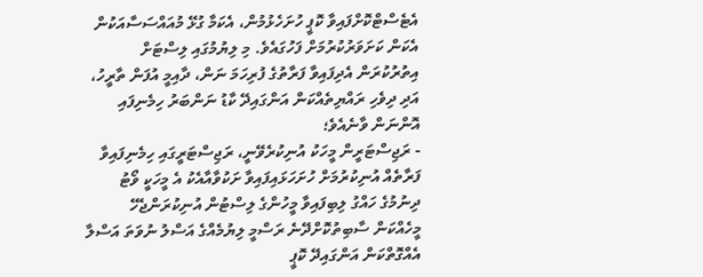އެޓެސްޓްކޮށްފައިވާ ކޮޕީ ހުށަހެޅުމުން، އެކަމާ ގުޅޭ މުއައްސަސާއަކުން އެކަން ކަށަވަރުކުރުމަށް ފަހުގައެވެ. މި ލިޔުމުގައި ލިސްޓަށް އިތުރުކުރަން އެދިފައިވާ ފަރާތުގެ ފުރިހަމަ ނަން، ދާއިމީ އުފަން ތާރީހު، އަދި ދިވެހި ރައްޔިތެއްކަން އަންގައިދޭ ކާޑު ނަންބަރު ހިމެނިފައި އޮންނަން ވާނެއެވެ؛
- ރަޖިސްޓަރީން މީހަކު އުނިކުރެވޭނީ، ރަޖިސްޓަރީގައި ހިމެނިފައިވާ ފަރާތެއް އުނިކުރުމަށް ހުށަހަޅައިފައިވާ ށަކުވާއާއެކު އެ މީހަކީ ވޯޓު ދިނުމުގެ ހައްގު ލިބިފައިވާ މީހުންގެ ލިސްޓުން އުނިކުރަންޖެހޭ މީހެއްކަން ސާބިތުކޮށްދޭނެ ރަސްމީ ލިޔުމެއްގެ އަސްލު ނުވަތަ އަސްލާ އެއްގޮތްކަން އަންގައިދޭ ކޮޕީ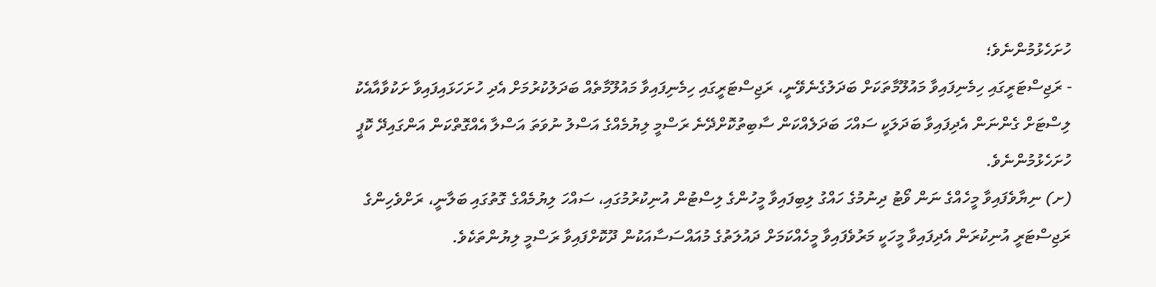ހުށަހެޅުމުންނެވެ؛
- ރަޖިސްޓަރީގައި ހިމެނިފައިވާ މައުލޫމާތަކަށް ބަދަލުގެނެވޭނީ، ރަޖިސްޓަރީގައި ހިމެނިފައިވާ މައުލޫމާތެއް ބަދަލުކުރުމަށް އެދި ހުށަހަޅައިފައިވާ ށަކުވާއާއެކު ލިސްޓަށް ގެންނަން އެދިފައިވާ ބަދަލަކީ ސައްހަ ބަދަލެއްކަން ސާބިތުކޮށްދޭނެ ރަސްމީ ލިޔުމެއްގެ އަސްލު ނުވަތަ އަސްލާ އެއްގޮތްކަން އަންގައިދޭ ކޮޕީ ހުށަހެޅުމުންނެވެ.
(ށ) ނިޔާވެފައިވާ މީހެއްގެ ނަން ވޯޓު ދިނުމުގެ ހައްގު ލިބިފައިވާ މީހުންގެ ލިސްޓުން އުނިކުރުމުގައި، ސައްހަ ލިޔުމެއްގެ ގޮތުގައި ބަލާނީ، ރަށްވެހިންގެ ރަޖިސްޓަރީ އުނިކުރަން އެދިފައިވާ މީހަކީ މަރުވެފައިވާ މީހެއްކަމަށް ދައުލަތުގެ މުއައްސަސާއަކުން ދޫކޮށްފައިވާ ރަސްމީ ލިޔުންތަކެވެ.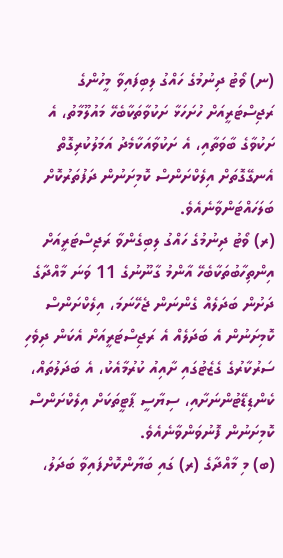(ނ) ވޯޓު ދިނުމުގެ ހައްގު ލިބިފައިވާ މީހުންގެ ރަޖިސްޓަރީއަށް ހުށަހަޅާ ށަކުވާތަކާބެހޭ މައުލޫމާތު، އެ ށަކުވާގެ ބާވަތާއި، އެ ށަކުވާއަކާމެދު އަމަލުކުރިގޮތް އެނގޭގޮތަށް އިލެކްށަންސް ކޮމިށަނުން ދަފުތަރުކޮށް ބަލަހައްޓަންވާނެއެވެ.
(ރ) ވޯޓު ދިނުމުގެ ހައްގު ލިބިގެންވާ ރަޖިސްޓަރީއަށް އިންތިހާބުތަކާބެހޭ އާންމު ގާނޫނުގެ 11 ވަނަ މާއްދާގެ ދަށުން ބަދަލެއް ގެންނަން ޖެހޭނަމަ، އިލެކްށަންސް ކޮމިށަނުން އެ ބަދަލެއް އެ ރަޖިސްޓަރީއަށް އެކަން ދިވެހި ސަރުކާރުގެ ގެޒެޓުގައި ށާއިއު ކުރުމާއެކު، އެ ބަދަލުތައް، ކެންޑިޑޭޓުންނަށާއި، ސިޔާސީ ޕާޓީތަކަށް އިލެކްށަންސް ކޮމިށަނުން ފޮނުވަންވާނެއެވެ.
(ބ) މި މާއްދާގެ (ރ) ގައި ބަޔާންކޮށްފައިވާ ބަދަލު،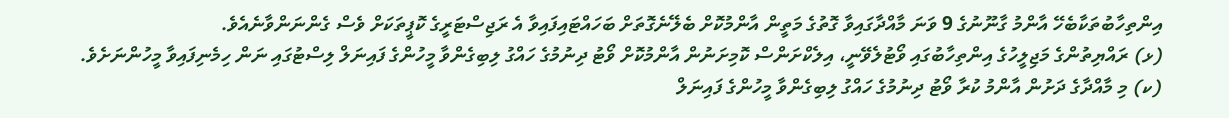އިންތިހާބުތަކާބެހޭ އާންމު ގާނޫނުގެ 9 ވަނަ މާއްދާގައިވާ ގޮތުގެ މަތީން އާންމުކޮށް ބެލޭނެގޮތަށް ބަހައްޓައިފައިވާ އެ ރަޖިސްޓަރީގެ ކޮޕީތަކަށް ވެސް ގެންނަންވާނެއެވެ.
(ޅ) ރައްޔިތުންގެ މަޖިލީހުގެ އިންތިހާބުގައި ވޯޓުލެވޭނީ، އިލެކްށަންސް ކޮމިށަނުން އާންމުކޮށް ވޯޓު ދިނުމުގެ ހައްގު ލިބިގެންވާ މީހުންގެ ފައިނަލް ލިސްޓުގައި ނަން ހިމެނިފައިވާ މީހުންނަށެވެ.
(ކ) މި މާއްދާގެ ދަށުން އާންމު ކުރާ ވޯޓު ދިނުމުގެ ހައްގު ލިބިގެންވާ މީހުންގެ ފައިނަލް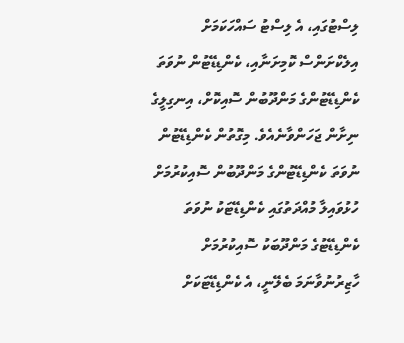ލިސްޓުގައި، އެ ލިސްޓު ސައްހަކަމަށް އިލެކްށަންސް ކޮމިށަނާއި، ކެންޑިޑޭޓުން ނުވަތަ ކެންޑިޑޭޓުންގެ މަންދޫބުން ސޮއިކޮށް، އިނގިލީގެ ނިށާން ޖަހަންވާނެއެވެ. މިގޮތުން ކެންޑިޑޭޓުން ނުވަތަ ކެންޑިޑޭޓުންގެ މަންދޫބުން ސޮއިކުރުމަށް ހުޅުވައިލާ މުއްދަތުގައި ކެންޑިޑޭޓަކު ނުވަތަ ކެންޑިޑޭޓުގެ މަންދޫބަކު ސޮއިކުރުމަށް ހާޒިރުނުވާނަމަ ބެލޭނީ، އެ ކެންޑިޑޭޓަކަށް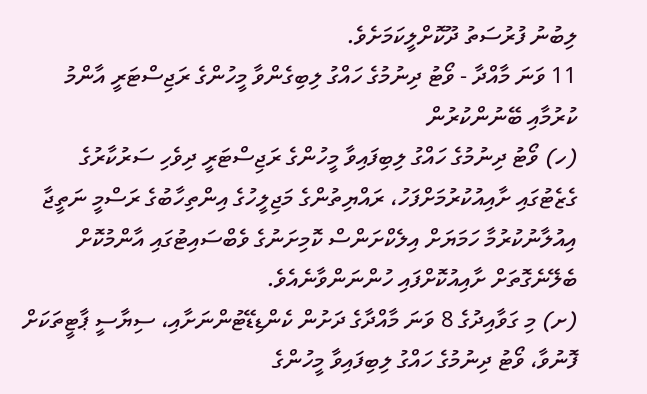ލިބުނު ފުރުސަތު ދޫކޮށްލީކަމަށެވެ.
11 ވަނަ މާއްދާ - ވޯޓު ދިނުމުގެ ހައްގު ލިބިގެންވާ މީހުންގެ ރަޖިސްޓަރީ އާންމު ކުރުމާއި ބޭނުންކުރުން
(ހ) ވޯޓު ދިނުމުގެ ހައްގު ލިބިފައިވާ މީހުންގެ ރަޖިސްޓަރީ ދިވެހި ސަރުކާރުގެ ގެޒެޓުގައި ށާއިއުކުރުމަށްފަހު، ރައްޔިތުންގެ މަޖިލީހުގެ އިންތިހާބުގެ ރަސްމީ ނަތީޖާ އިއުލާނުކުރުމާ ހަމަޔަށް އިލެކްށަންސް ކޮމިށަނުގެ ވެބްސައިޓުގައި އާންމުކޮށް ބެލޭނެގޮތަށް ށާއިއުކޮށްފައި ހުންނަންވާނެއެވެ.
(ށ) މި ގަވާއިދުގެ 8 ވަނަ މާއްދާގެ ދަށުން ކެންޑިޑޭޓުންނަށާއި، ސިޔާސީ ޕާޓީތަކަށް ފޮނުވާ، ވޯޓު ދިނުމުގެ ހައްގު ލިބިފައިވާ މީހުންގެ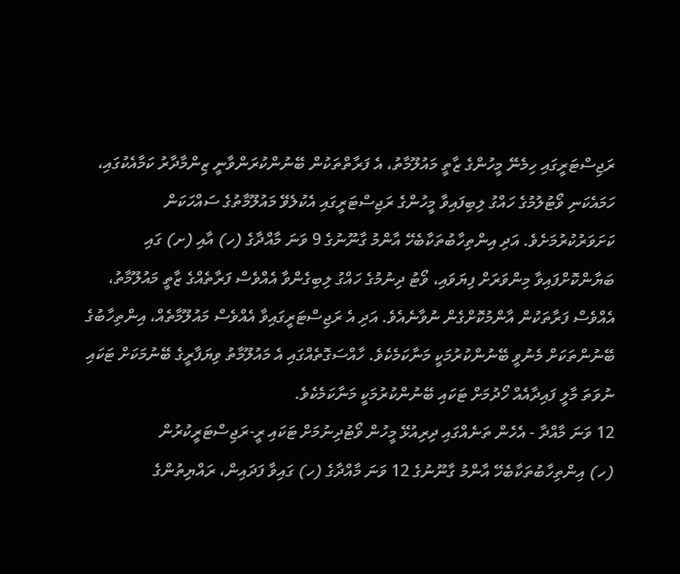ރަޖިސްޓަރީގައި ހިމެނޭ މީހުންގެ ޒާތީ މައުލޫމާތު، އެ ފަރާތްތަކުން ބޭނުންކުރަންވާނީ ޒިންމާދާރު ކަމާއެކުގައި، ހަމައެކަނި ވޯޓުލުމުގެ ހައްގު ލިބިފައިވާ މީހުންގެ ރަޖިސްޓަރީގައި އެކުލެވޭ މައުލޫމާތުގެ ސައްހަކަން ކަށަވަރުކުރުމަށެވެ. އަދި އިންތިހާބުތަކާބެހޭ އާންމު ގާނޫނުގެ 9 ވަނަ މާއްދާގެ (ހ) އާއި (ށ) ގައި ބަޔާންކޮށްފައިވާ މިންވަރަށް ފިޔަވައި، ވޯޓު ދިނުމުގެ ހައްގު ލިބިގެންވާ އެއްވެސް ފަރާތެއްގެ ޒާތީ މައުލޫމާތު، އެއްވެސް ފަރާތަކުން އާންމުކޮށްގެން ނުވާނެއެވެ. އަދި އެ ރަޖިސްޓަރީގައިވާ އެއްވެސް މައުލޫމާތެއް، އިންތިހާބުގެ ބޭނުންތަކަށް މެނުވީ ބޭނުންކުރުމަކީ މަނާކަމެކެވެ. ހާއްސަގޮތެއްގައި އެ މައުލޫމާތު ވިޔަފާރީގެ ބޭނުމަކަށް ޓަކައި ނުވަތަ މާލީ ފައިދާއެއް ހޯދުމަށް ޓަކައި ބޭނުންކުރުމަކީ މަނާކަމެކެވެ.
12 ވަނަ މާއްދާ - އެހެން ތަނެއްގައި ދިރިއުޅޭ މީހުން ވޯޓުދިނުމަށް ޓަކައި ރީ-ރަޖިސްޓަރީކުރުން
(ހ) އިންތިހާބުތަކާބެހޭ އާންމު ގާނޫނުގެ 12 ވަނަ މާއްދާގެ (ހ) ގައިވާ ފަދައިން، ރައްޔިތުންގެ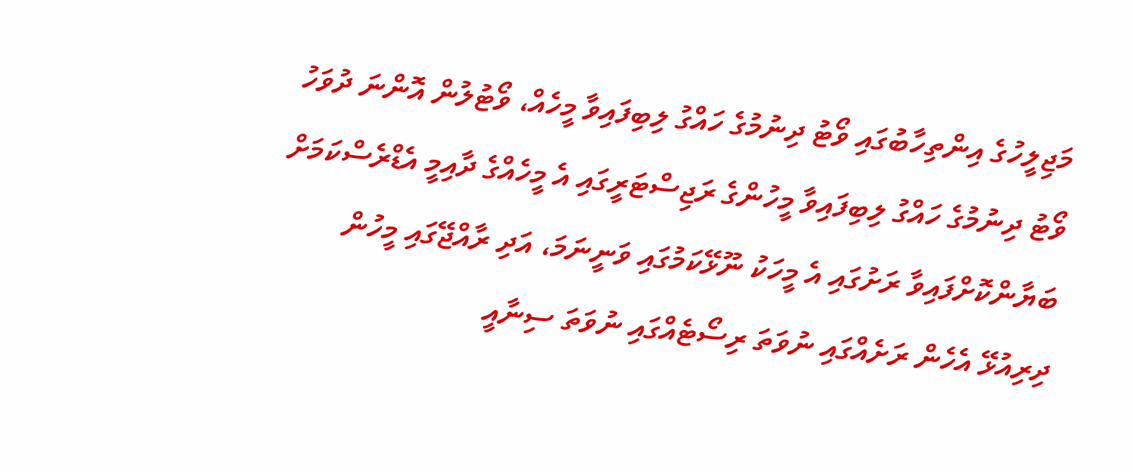މަޖިލީހުގެ އިންތިހާބުގައި ވޯޓު ދިނުމުގެ ހައްގު ލިބިފައިވާ މީހެއް، ވޯޓުލުން އޮންނަ ދުވަހު ވޯޓު ދިނުމުގެ ހައްގު ލިބިފައިވާ މީހުންގެ ރަޖިސްޓަރީގައި އެ މީހެއްގެ ދާއިމީ އެޑްރެސްކަމަށް ބަޔާންކޮށްފައިވާ ރަށުގައި އެ މީހަކު ނޫޅޭކަމުގައި ވަނީނަމަ، އަދި ރާއްޖޭގައި މީހުން ދިރިއުޅޭ އެހެން ރަށެއްގައި ނުވަތަ ރިސޯޓެއްގައި ނުވަތަ ސިނާއީ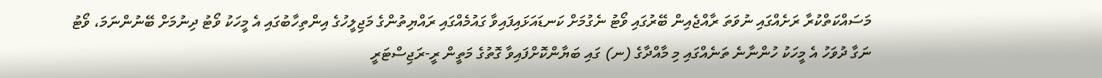މަސައްކަތްކުރާ ރަށެއްގައި ނުވަތަ ރާއްޖެއިން ބޭރުގައި ވޯޓު ނެގުމަށް ކަނޑައަޅައިފައިވާ ގައުމެއްގައި ރައްޔިތުންގެ މަޖިލީހުގެ އިންތިހާބުގައި އެ މީހަކު ވޯޓު ދިނުމަށް ބޭނުންނަމަ، ވޯޓު ނަގާ ދުވަހު އެ މީހަކު ހުންނާނެ ތަނެއްގައި މި މާއްދާގެ (ނ) ގައި ބަޔާންކޮށްފައިވާ ގޮތުގެ މަތީން ރީ-ރަޖިސްޓަރީ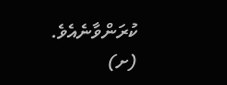ކުރަންވާނެއެވެ.
(ށ)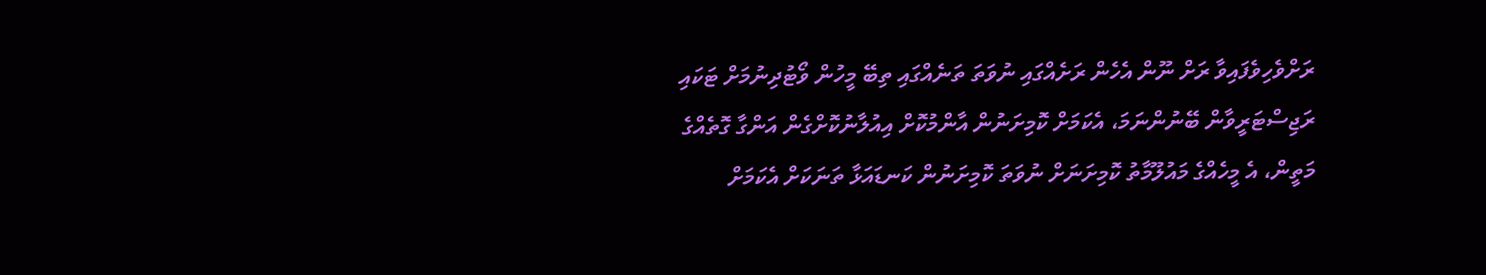ރަށްވެހިވެފައިވާ ރަށް ނޫން އެހެން ރަށެއްގައި ނުވަތަ ތަނެއްގައި ތިބޭ މީހުން ވޯޓުދިނުމަށް ޓަކައި ރަޖިސްޓަރީވާން ބޭނުންނަމަ، އެކަމަށް ކޮމިށަނުން އާންމުކޮށް އިއުލާނުކޮށްގެން އަންގާ ގޮތެއްގެ މަތީން، އެ މީހެއްގެ މައުލޫމާތު ކޮމިށަނަށް ނުވަތަ ކޮމިށަނުން ކަނޑައަޅާ ތަނަކަށް އެކަމަށް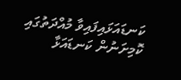ކަނޑައަޅައިފައިވާ މުއްދަތުގައި ކޮމިށަނުން ކަނޑައަޅާ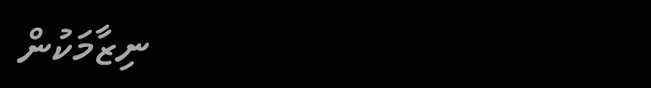ނިޒާމަކުން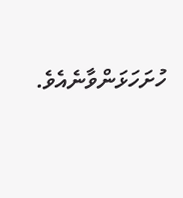ހުށަހަޅަންވާނެއެވެ.